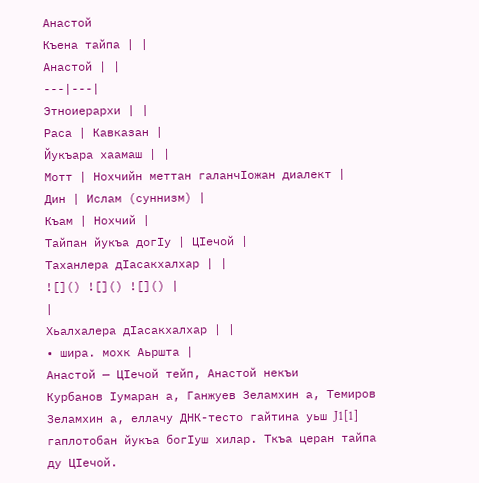Анастой
Къена тайпа | |
Анастой | |
---|---|
Этноиерархи | |
Раса | Кавказан |
Йукъара хаамаш | |
Мотт | Нохчийн меттан галанчӀожан диалект |
Дин | Ислам (суннизм) |
Къам | Нохчий |
Тайпан йукъа догӀу | ЦӀечой |
Таханлера дӀасакхалхар | |
![]() ![]() ![]() |
|
Хьалхалера дӀасакхалхар | |
• шира. мохк Аьршта |
Анастой — ЦӀечой тейп, Анастой некъи
Курбанов Ӏумаран а, Ганжуев Зеламхин а, Темиров Зеламхин а, еллачу ДНК-тесто гайтина уьш J1[1] гаплотобан йукъа богӀуш хилар. Ткъа церан тайпа ду ЦӀечой.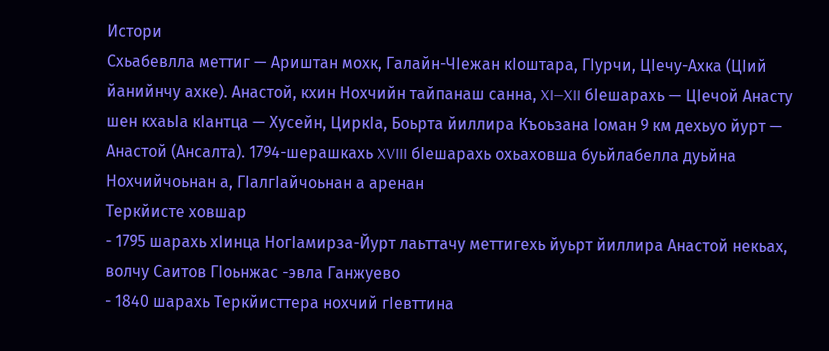Истори
Схьабевлла меттиг — Ариштан мохк, Галайн-ЧӀежан кӀоштара, ГӀурчи, ЦӀечу-Ахка (ЦӀий йанийнчу ахке). Анастой, кхин Нохчийн тайпанаш санна, XI—XII бӀешарахь — ЦӀечой Анасту шен кхаьӀа кӀантца — Хусейн, ЦиркӀа, Боьрта йиллира Къоьзана Іоман 9 км дехьуо йурт — Анастой (Ансалта). 1794-шерашкахь XVIII бӀешарахь охьаховша буьйлабелла дуьйна Нохчийчоьнан а, ГӀалгӀайчоьнан а аренан
Теркйисте ховшар
- 1795 шарахь хӀинца НогӀамирза-Йурт лаьттачу меттигехь йуьрт йиллира Анастой некьах, волчу Саитов ГӀоьнжас -эвла Ганжуево
- 1840 шарахь Теркйисттера нохчий гӀевттина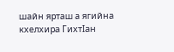шайн ярташ а ягийна кхелхира ГихтӀан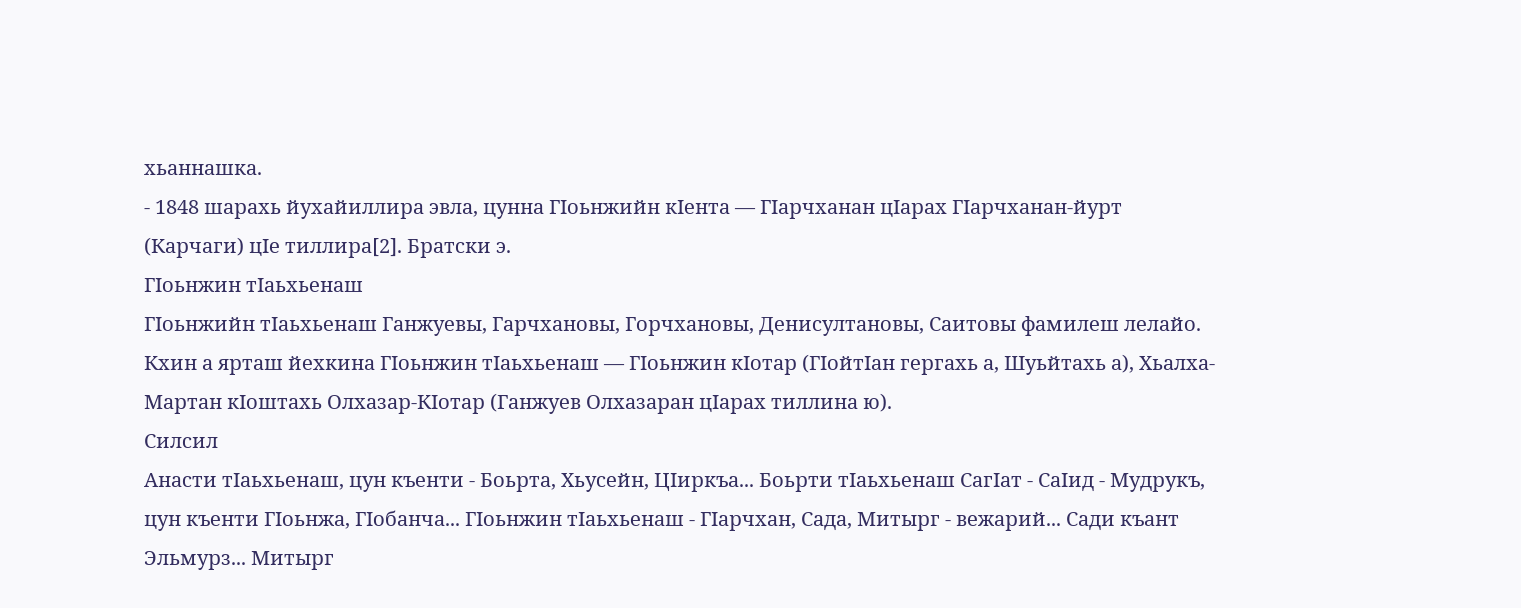хьаннашка.
- 1848 шарахь йухайиллира эвла, цунна ГӀоьнжийн кӀента — ГӀарчханан цӀарах ГӀарчханан-йурт (Карчаги) цӀе тиллира[2]. Братски э.
ГӀоьнжин тӀаьхьенаш
ГӀоьнжийн тӀаьхьенаш Ганжуевы, Гарчхановы, Горчхановы, Денисултановы, Саитовы фамилеш лелайо. Кхин а ярташ йехкина ГӀоьнжин тӀаьхьенаш — ГӀоьнжин кӀотар (ГӀойтӀан гергахь а, Шуьйтахь а), Хьалха-Мартан кӀоштахь Олхазар-КӀотар (Ганжуев Олхазаран цӀарах тиллина ю).
Силсил
Анасти тӀаьхьенаш, цун къенти - Боьрта, Хьусейн, ЦӀиркъа... Боьрти тӀаьхьенаш СагӀат - СаӀид - Мудрукъ, цун къенти ГӀоьнжа, ГӀобанча... ГӀоьнжин тӀаьхьенаш - ГӀарчхан, Сада, Митырг - вежарий... Сади къант Эльмурз... Митырг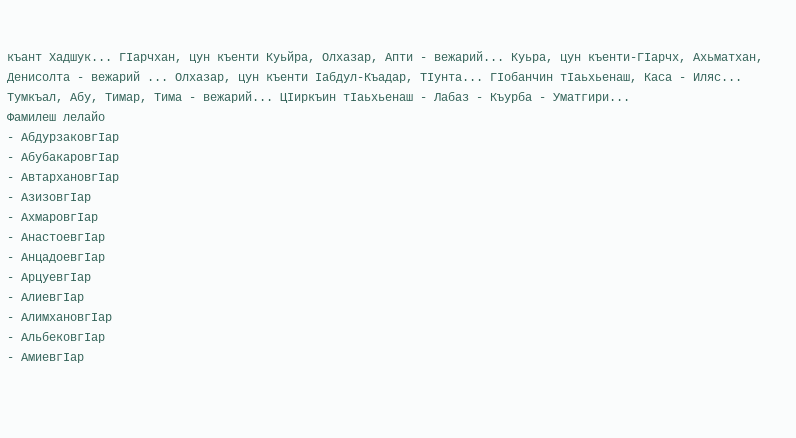къант Хадшук... ГӀарчхан, цун къенти Куьйра, Олхазар, Апти - вежарий... Куьра, цун къенти-ГӀарчх, Ахьматхан, Денисолта - вежарий ... Олхазар, цун къенти Ӏабдул-Къадар, ТӀунта... ГӀобанчин тӀаьхьенаш, Каса - Иляс... Тумкъал, Абу, Тимар, Тима - вежарий... ЦӀиркъин тӀаьхьенаш - Лабаз - Къурба - Уматгири...
Фамилеш лелайо
- АбдурзаковгӀар
- АбубакаровгӀар
- АвтархановгӀар
- АзизовгӀар
- АхмаровгӀар
- АнастоевгӀар
- АнцадоевгӀар
- АрцуевгӀар
- АлиевгӀар
- АлимхановгӀар
- АльбековгӀар
- АмиевгӀар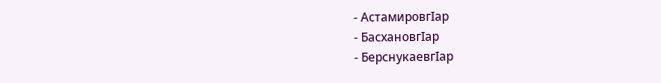- АстамировгӀар
- БасхановгӀар
- БерснукаевгӀар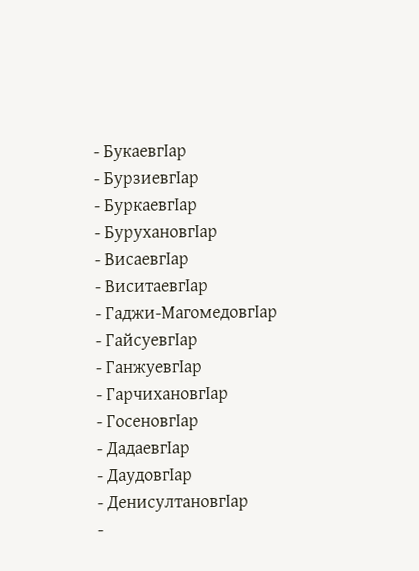- БукаевгӀар
- БурзиевгӀар
- БуркаевгӀар
- БурухановгӀар
- ВисаевгӀар
- ВиситаевгӀар
- Гаджи-МагомедовгӀар
- ГайсуевгӀар
- ГанжуевгӀар
- ГарчихановгӀар
- ГосеновгӀар
- ДадаевгӀар
- ДаудовгӀар
- ДенисултановгӀар
-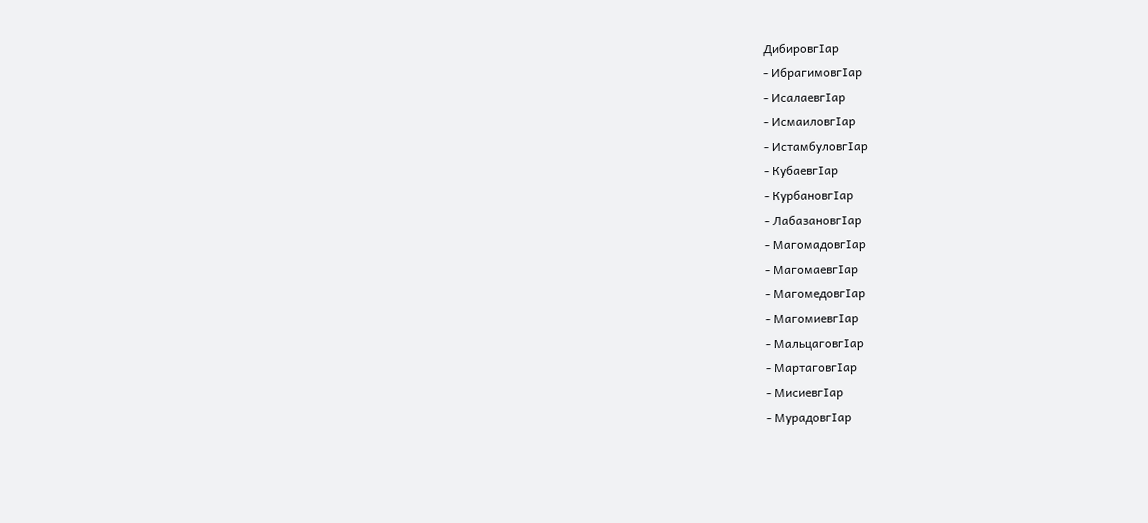ДибировгӀар
- ИбрагимовгӀар
- ИсалаевгӀар
- ИсмаиловгӀар
- ИстамбуловгӀар
- КубаевгӀар
- КурбановгӀар
- ЛабазановгӀар
- МагомадовгӀар
- МагомаевгӀар
- МагомедовгӀар
- МагомиевгӀар
- МальцаговгӀар
- МартаговгӀар
- МисиевгӀар
- МурадовгӀар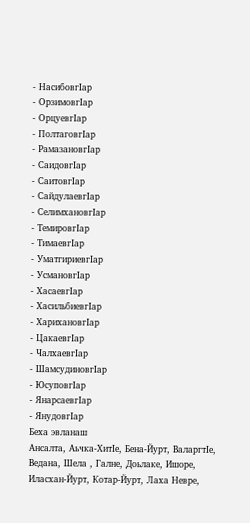- НасибовгӀар
- ОрзимовгӀар
- ОрцуевгӀар
- ПолтаговгӀар
- РамазановгӀар
- СаидовгӀар
- СаитовгӀар
- СайдулаевгӀар
- СелимхановгӀар
- ТемировгӀар
- ТимаевгӀар
- УматгириевгӀар
- УсмановгӀар
- ХасаевгӀар
- ХасильбиевгӀар
- ХарихановгӀар
- ЦакаевгӀар
- ЧалхаевгӀар
- ШамсудиновгӀар
- ЮсуповгӀар
- ЯнарсаевгӀар
- ЯнудовгӀар
Беха эвланаш
Ансалта, Аьчка-ХитӀе, Бена-Йурт, ВаларгтӀе, Ведана, Шела , Галне, Доьлаке, Ишоре, Иласхан-Йурт, Котар-Йурт, Лаха Невре,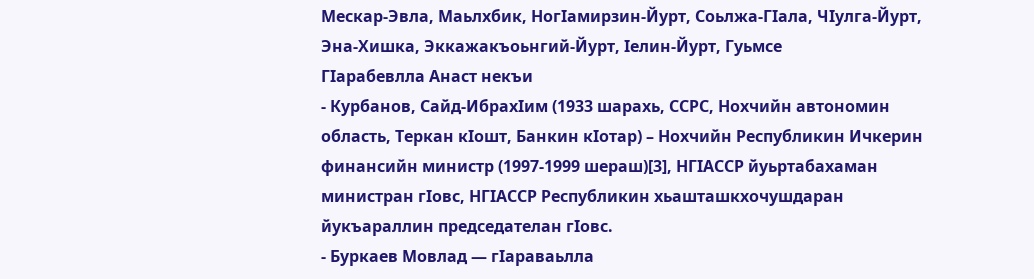Мескар-Эвла, Маьлхбик, НогӀамирзин-Йурт, Соьлжа-ГӀала, ЧӀулга-Йурт, Эна-Хишка, Эккажакъоьнгий-Йурт, Ӏелин-Йурт, Гуьмсе
ГӀарабевлла Анаст некъи
- Курбанов, Сайд-ИбрахӀим (1933 шарахь, ССРС, Нохчийн автономин область, Теркан кӀошт, Банкин кӀотар) – Нохчийн Республикин Ичкерин финансийн министр (1997-1999 шераш)[3], НГӀАССР йуьртабахаман министран гӀовс, НГӀАССР Республикин хьашташкхочушдаран йукъараллин председателан гӀовс.
- Буркаев Мовлад — гӀараваьлла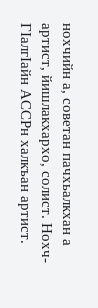нохчийн а, советан пачхьалкхан а артист, йишлакхархо, солист. Нохч-ГӀалгӀайн АССРн халкъан артист.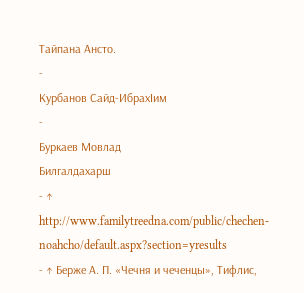Тайпана Ансто.
-
Курбанов Сайд-ИбрахӀим
-
Буркаев Мовлад
Билгалдахарш
- ↑ http://www.familytreedna.com/public/chechen-noahcho/default.aspx?section=yresults
- ↑ Берже А. П. «Чечня и чеченцы», Тифлис,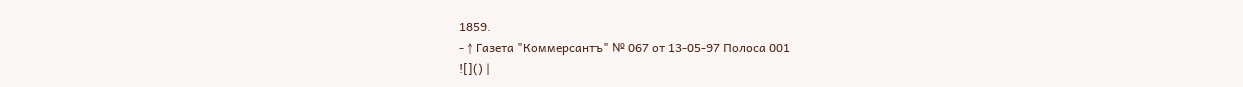1859.
- ↑ Газета "Коммерсантъ" № 067 от 13-05-97 Полоса 001
![]() |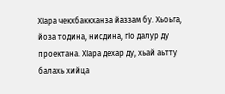ХӀара чекхбаккханза йаззам бу. Хьоьга, йоза тодина, нисдина, гӀо далур ду проектана. ХӀара дехар ду, хьай аьтту балахь хийца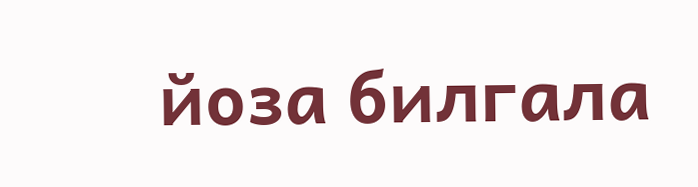йоза билгала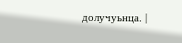долучуьнца. |